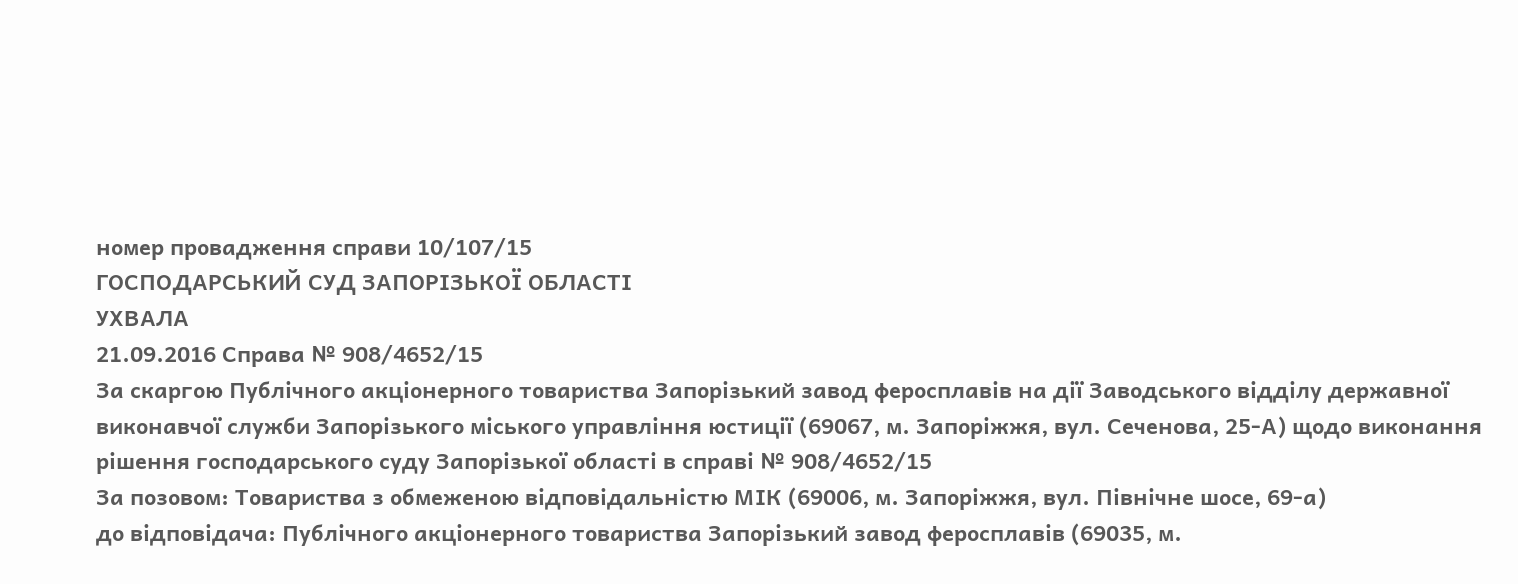номер провадження справи 10/107/15
ГОСПОДАРСЬКИЙ СУД ЗАПОРІЗЬКОЇ ОБЛАСТІ
УХВАЛА
21.09.2016 Справа № 908/4652/15
За скаргою Публічного акціонерного товариства Запорізький завод феросплавів на дії Заводського відділу державної виконавчої служби Запорізького міського управління юстиції (69067, м. Запоріжжя, вул. Сеченова, 25-А) щодо виконання рішення господарського суду Запорізької області в справі № 908/4652/15
За позовом: Товариства з обмеженою відповідальністю МІК (69006, м. Запоріжжя, вул. Північне шосе, 69-а)
до відповідача: Публічного акціонерного товариства Запорізький завод феросплавів (69035, м.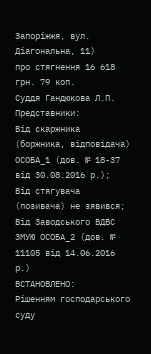Запоріжжя, вул. Діагональна, 11)
про стягнення 16 618 грн. 79 коп.
Суддя Гандюкова Л.П.
Представники:
Від скаржника (боржника, відповідача) ОСОБА_1 (дов. № 18-37 від 30.08.2016 р.);
Від стягувача (позивача) не зявився;
Від Заводського ВДВС ЗМУЮ ОСОБА_2 (дов. № 11105 від 14.06.2016 р.)
ВСТАНОВЛЕНО:
Рішенням господарського суду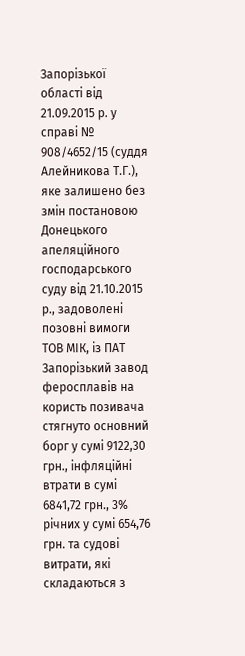Запорізької області від 21.09.2015 р. у справі № 908/4652/15 (суддя Алейникова Т.Г.), яке залишено без змін постановою Донецького апеляційного господарського суду від 21.10.2015 р., задоволені позовні вимоги ТОВ МІК, із ПАТ Запорізький завод феросплавів на користь позивача стягнуто основний борг у сумі 9122,30 грн., інфляційні втрати в сумі 6841,72 грн., 3% річних у сумі 654,76 грн. та судові витрати, які складаються з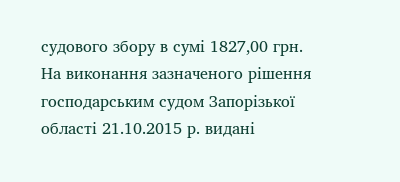судового збору в сумі 1827,00 грн.
На виконання зазначеного рішення господарським судом Запорізької області 21.10.2015 р. видані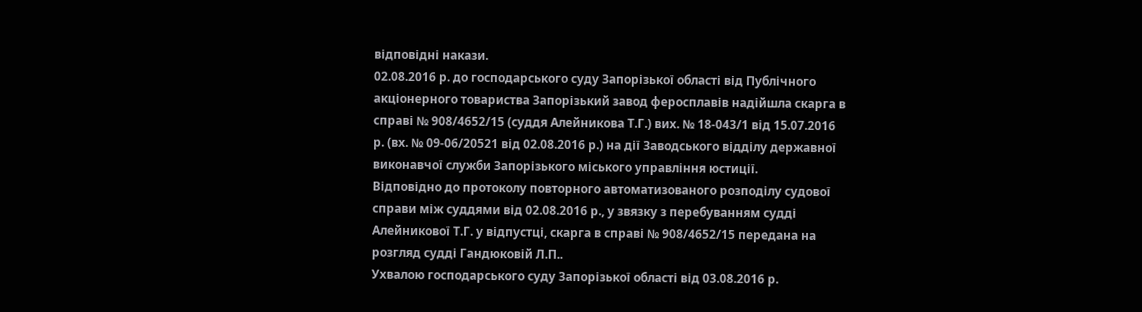відповідні накази.
02.08.2016 р. до господарського суду Запорізької області від Публічного акціонерного товариства Запорізький завод феросплавів надійшла скарга в справі № 908/4652/15 (суддя Алейникова Т.Г.) вих. № 18-043/1 від 15.07.2016 р. (вх. № 09-06/20521 від 02.08.2016 р.) на дії Заводського відділу державної виконавчої служби Запорізького міського управління юстиції.
Відповідно до протоколу повторного автоматизованого розподілу судової справи між суддями від 02.08.2016 р., у звязку з перебуванням судді Алейникової Т.Г. у відпустці, скарга в справі № 908/4652/15 передана на розгляд судді Гандюковій Л.П..
Ухвалою господарського суду Запорізької області від 03.08.2016 р.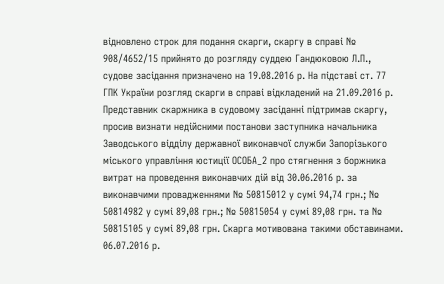відновлено строк для подання скарги, скаргу в справі № 908/4652/15 прийнято до розгляду суддею Гандюковою Л.П., судове засідання призначено на 19.08.2016 р. На підставі ст. 77 ГПК України розгляд скарги в справі відкладений на 21.09.2016 р.
Представник скаржника в судовому засіданні підтримав скаргу, просив визнати недійсними постанови заступника начальника Заводського відділу державної виконавчої служби Запорізького міського управління юстиції ОСОБА_2 про стягнення з боржника витрат на проведення виконавчих дій від 30.06.2016 р. за виконавчими провадженнями № 50815012 у сумі 94,74 грн.; № 50814982 у сумі 89,08 грн.; № 50815054 у сумі 89,08 грн. та № 50815105 у сумі 89,08 грн. Скарга мотивована такими обставинами. 06.07.2016 р.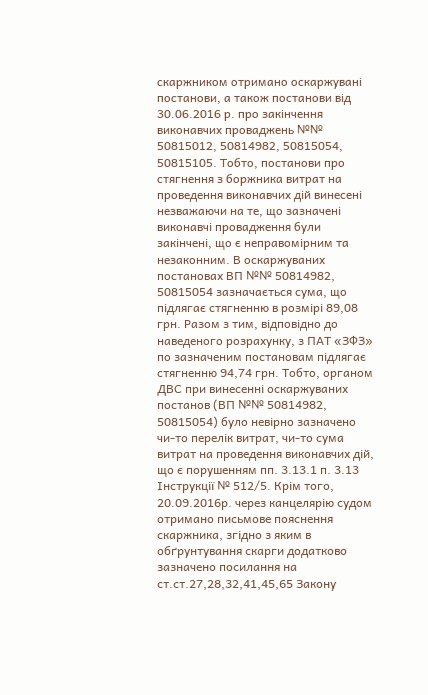скаржником отримано оскаржувані постанови, а також постанови від 30.06.2016 р. про закінчення виконавчих проваджень №№ 50815012, 50814982, 50815054, 50815105. Тобто, постанови про стягнення з боржника витрат на проведення виконавчих дій винесені незважаючи на те, що зазначені виконавчі провадження були закінчені, що є неправомірним та незаконним. В оскаржуваних постановах ВП №№ 50814982, 50815054 зазначається сума, що підлягає стягненню в розмірі 89,08 грн. Разом з тим, відповідно до наведеного розрахунку, з ПАТ «ЗФЗ» по зазначеним постановам підлягає стягненню 94,74 грн. Тобто, органом ДВС при винесенні оскаржуваних постанов (ВП №№ 50814982, 50815054) було невірно зазначено чи-то перелік витрат, чи-то сума витрат на проведення виконавчих дій, що є порушенням пп. 3.13.1 п. 3.13 Інструкції № 512/5. Крім того, 20.09.2016р. через канцелярію судом отримано письмове пояснення скаржника, згідно з яким в обґрунтування скарги додатково зазначено посилання на ст.ст.27,28,32,41,45,65 Закону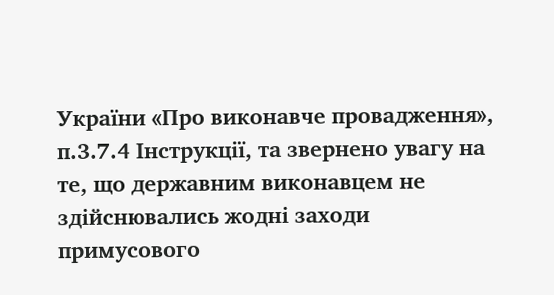України «Про виконавче провадження», п.3.7.4 Інструкції, та звернено увагу на те, що державним виконавцем не здійснювались жодні заходи примусового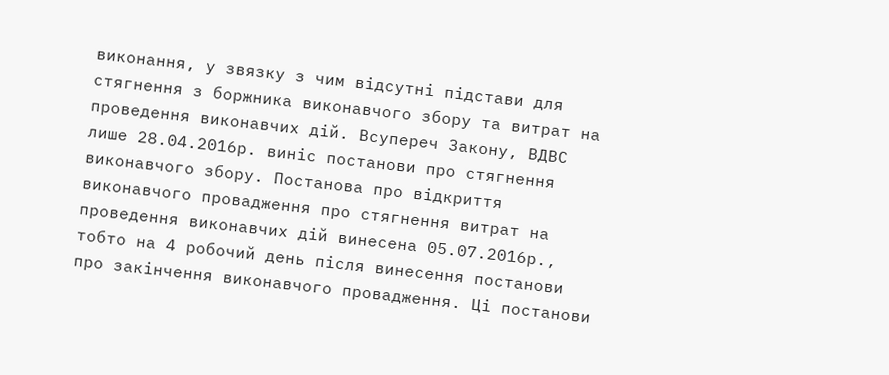виконання, у звязку з чим відсутні підстави для стягнення з боржника виконавчого збору та витрат на проведення виконавчих дій. Всупереч Закону, ВДВС лише 28.04.2016р. виніс постанови про стягнення виконавчого збору. Постанова про відкриття виконавчого провадження про стягнення витрат на проведення виконавчих дій винесена 05.07.2016р., тобто на 4 робочий день після винесення постанови про закінчення виконавчого провадження. Ці постанови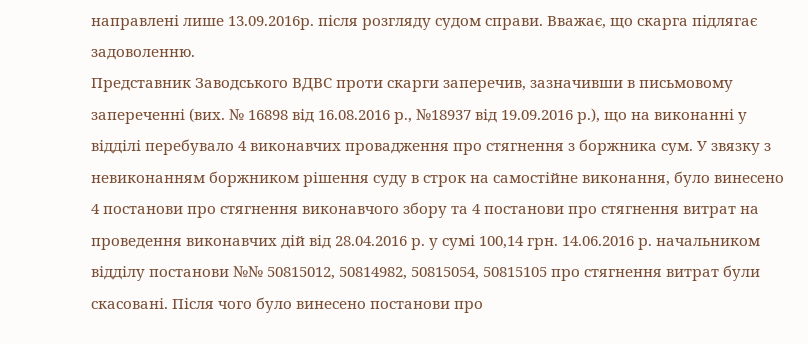направлені лише 13.09.2016р. після розгляду судом справи. Вважає, що скарга підлягає задоволенню.
Представник Заводського ВДВС проти скарги заперечив, зазначивши в письмовому запереченні (вих. № 16898 від 16.08.2016 р., №18937 від 19.09.2016 р.), що на виконанні у відділі перебувало 4 виконавчих провадження про стягнення з боржника сум. У звязку з невиконанням боржником рішення суду в строк на самостійне виконання, було винесено 4 постанови про стягнення виконавчого збору та 4 постанови про стягнення витрат на проведення виконавчих дій від 28.04.2016 р. у сумі 100,14 грн. 14.06.2016 р. начальником відділу постанови №№ 50815012, 50814982, 50815054, 50815105 про стягнення витрат були скасовані. Після чого було винесено постанови про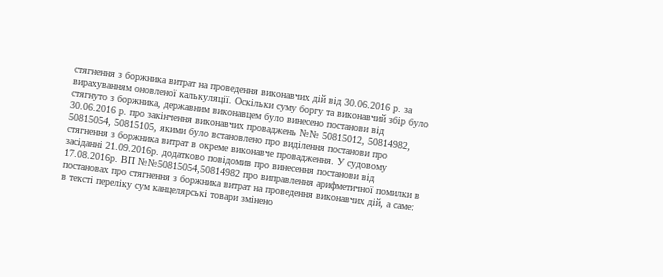стягнення з боржника витрат на проведення виконавчих дій від 30.06.2016 р. за вирахуванням оновленої калькуляції. Оскільки суму боргу та виконавчий збір було стягнуто з боржника, державним виконавцем було винесено постанови від 30.06.2016 р. про закінчення виконавчих проваджень №№ 50815012, 50814982, 50815054, 50815105, якими було встановлено про виділення постанови про стягнення з боржника витрат в окреме виконавче провадження. У судовому засіданні 21.09.2016р. додатково повідомив про винесення постанови від 17.08.2016р. ВП №№50815054,50814982 про виправлення арифметичної помилки в постановах про стягнення з боржника витрат на проведення виконавчих дій, а саме: в тексті переліку сум канцелярські товари змінено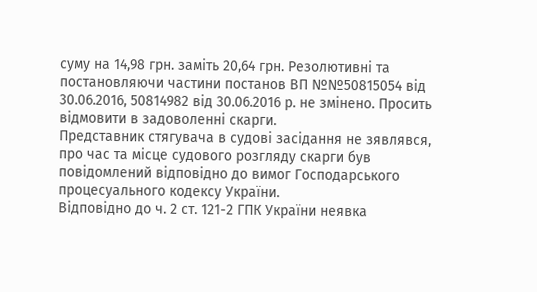суму на 14,98 грн. заміть 20,64 грн. Резолютивні та постановляючи частини постанов ВП №№50815054 від 30.06.2016, 50814982 від 30.06.2016 р. не змінено. Просить відмовити в задоволенні скарги.
Представник стягувача в судові засідання не зявлявся, про час та місце судового розгляду скарги був повідомлений відповідно до вимог Господарського процесуального кодексу України.
Відповідно до ч. 2 ст. 121-2 ГПК України неявка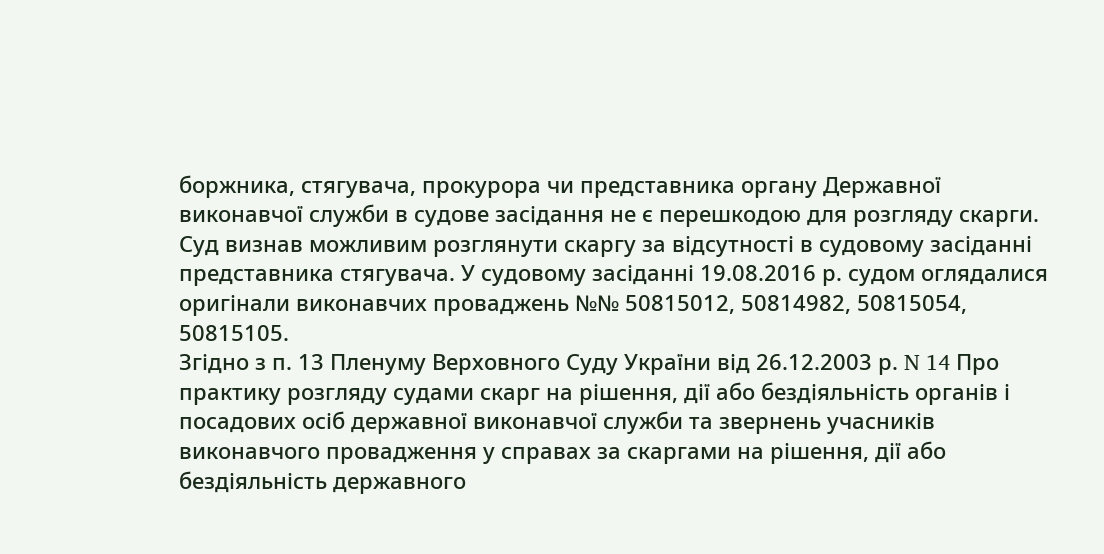боржника, стягувача, прокурора чи представника органу Державної виконавчої служби в судове засідання не є перешкодою для розгляду скарги.
Суд визнав можливим розглянути скаргу за відсутності в судовому засіданні представника стягувача. У судовому засіданні 19.08.2016 р. судом оглядалися оригінали виконавчих проваджень №№ 50815012, 50814982, 50815054, 50815105.
Згідно з п. 13 Пленуму Верховного Суду України від 26.12.2003 р. N 14 Про практику розгляду судами скарг на рішення, дії або бездіяльність органів і посадових осіб державної виконавчої служби та звернень учасників виконавчого провадження у справах за скаргами на рішення, дії або бездіяльність державного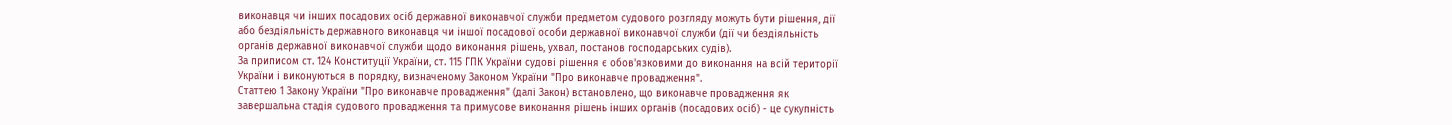виконавця чи інших посадових осіб державної виконавчої служби предметом судового розгляду можуть бути рішення, дії або бездіяльність державного виконавця чи іншої посадової особи державної виконавчої служби (дії чи бездіяльність органів державної виконавчої служби щодо виконання рішень, ухвал, постанов господарських судів).
За приписом ст. 124 Конституції України, ст. 115 ГПК України судові рішення є обов'язковими до виконання на всій території України і виконуються в порядку, визначеному Законом України "Про виконавче провадження".
Статтею 1 Закону України "Про виконавче провадження" (далі Закон) встановлено, що виконавче провадження як завершальна стадія судового провадження та примусове виконання рішень інших органів (посадових осіб) - це сукупність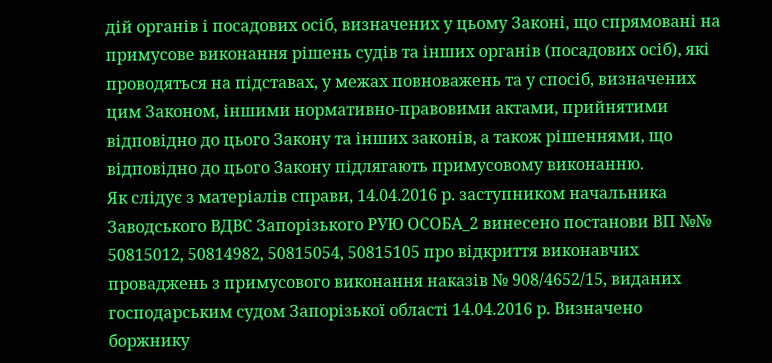дій органів і посадових осіб, визначених у цьому Законі, що спрямовані на примусове виконання рішень судів та інших органів (посадових осіб), які проводяться на підставах, у межах повноважень та у спосіб, визначених цим Законом, іншими нормативно-правовими актами, прийнятими відповідно до цього Закону та інших законів, а також рішеннями, що відповідно до цього Закону підлягають примусовому виконанню.
Як слідує з матеріалів справи, 14.04.2016 р. заступником начальника Заводського ВДВС Запорізького РУЮ ОСОБА_2 винесено постанови ВП №№ 50815012, 50814982, 50815054, 50815105 про відкриття виконавчих проваджень з примусового виконання наказів № 908/4652/15, виданих господарським судом Запорізької області 14.04.2016 р. Визначено боржнику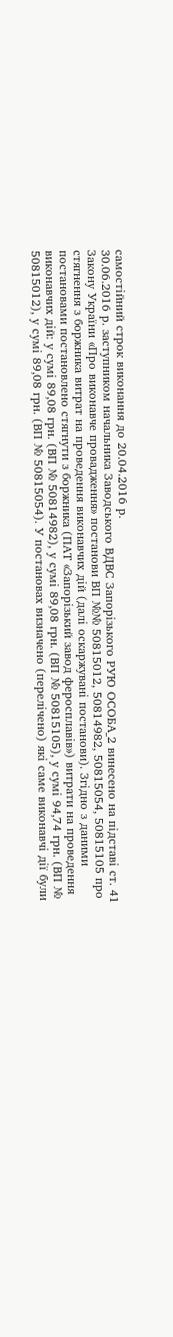самостійний строк виконання до 20.04.2016 р.
30.06.2016 р. заступником начальника Заводського ВДВС Запорізького РУЮ ОСОБА_2 винесено на підставі ст. 41 Закону України «Про виконавче провадження» постанови ВП №№ 50815012, 50814982, 50815054, 50815105 про стягнення з боржника витрат на проведення виконавчих дій (далі оскаржувані постанови). Згідно з даними постановами постановлено стягнути з боржника (ПАТ «Запорізький завод феросплавів») витрати на проведення виконавчих дій: у сумі 89,08 грн. (ВП № 50814982), у сумі 89,08 грн. (ВП № 50815105), у сумі 94,74 грн. (ВП № 50815012), у сумі 89,08 грн. (ВП № 50815054). У постановах визначено (перелічено) які саме виконавчі дії були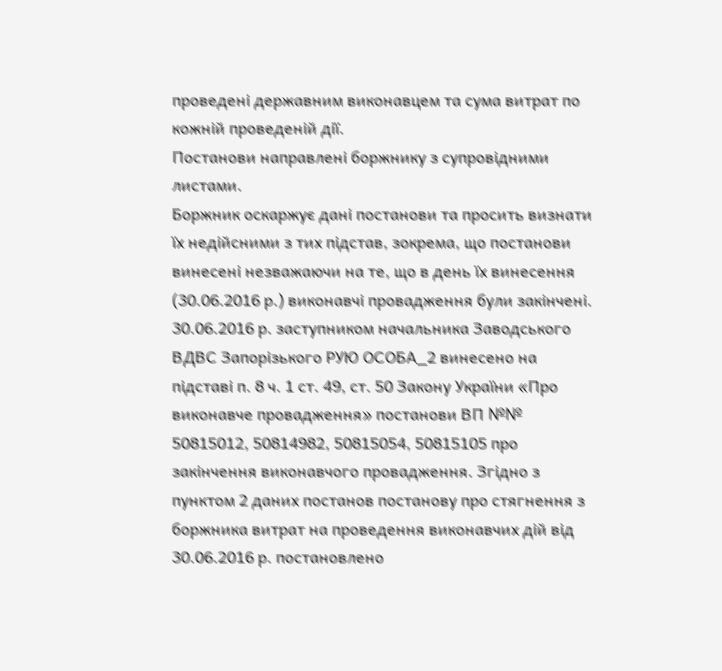проведені державним виконавцем та сума витрат по кожній проведеній дії.
Постанови направлені боржнику з супровідними листами.
Боржник оскаржує дані постанови та просить визнати їх недійсними з тих підстав, зокрема, що постанови винесені незважаючи на те, що в день їх винесення (30.06.2016 р.) виконавчі провадження були закінчені.
30.06.2016 р. заступником начальника Заводського ВДВС Запорізького РУЮ ОСОБА_2 винесено на підставі п. 8 ч. 1 ст. 49, ст. 50 Закону України «Про виконавче провадження» постанови ВП №№ 50815012, 50814982, 50815054, 50815105 про закінчення виконавчого провадження. Згідно з пунктом 2 даних постанов постанову про стягнення з боржника витрат на проведення виконавчих дій від 30.06.2016 р. постановлено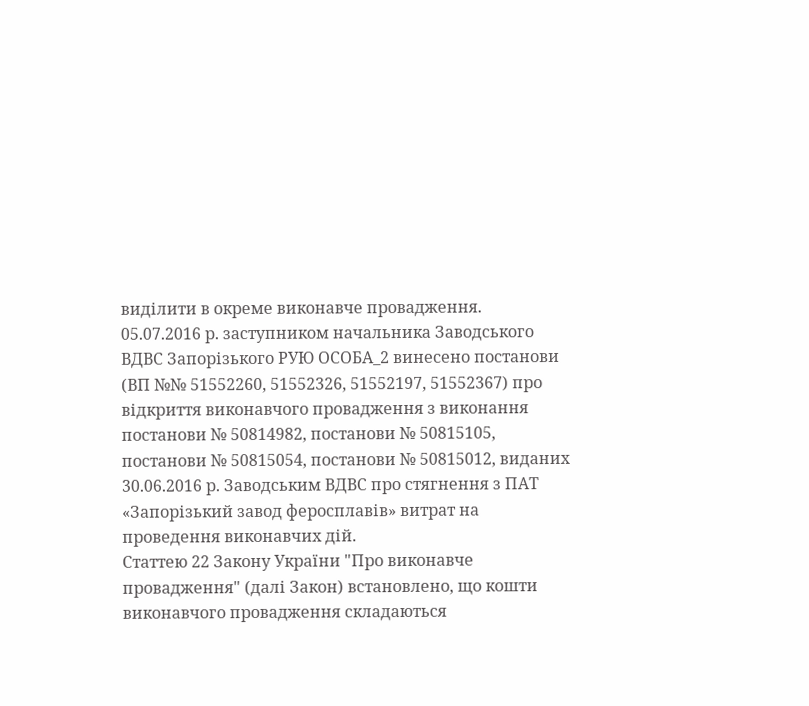виділити в окреме виконавче провадження.
05.07.2016 р. заступником начальника Заводського ВДВС Запорізького РУЮ ОСОБА_2 винесено постанови (ВП №№ 51552260, 51552326, 51552197, 51552367) про відкриття виконавчого провадження з виконання постанови № 50814982, постанови № 50815105, постанови № 50815054, постанови № 50815012, виданих 30.06.2016 р. Заводським ВДВС про стягнення з ПАТ «Запорізький завод феросплавів» витрат на проведення виконавчих дій.
Статтею 22 Закону України "Про виконавче провадження" (далі Закон) встановлено, що кошти виконавчого провадження складаються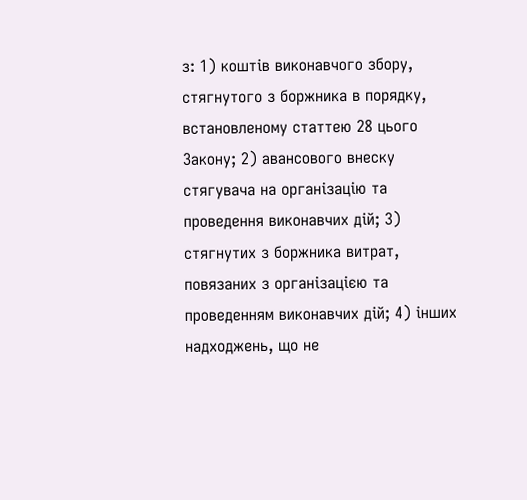з: 1) коштів виконавчого збору, стягнутого з боржника в порядку, встановленому статтею 28 цього Закону; 2) авансового внеску стягувача на організацію та проведення виконавчих дій; 3) стягнутих з боржника витрат, повязаних з організацією та проведенням виконавчих дій; 4) інших надходжень, що не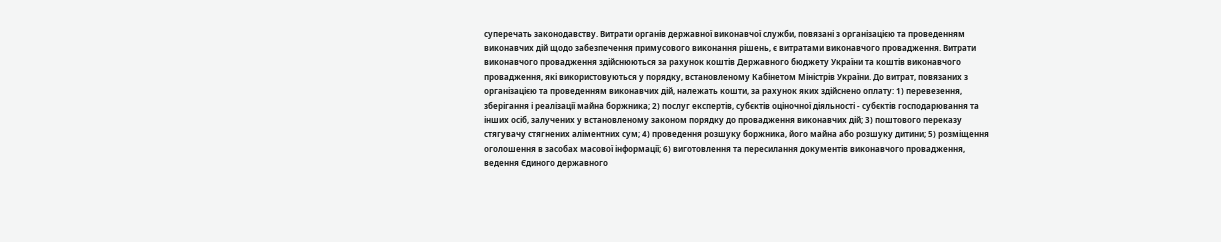суперечать законодавству. Витрати органів державної виконавчої служби, повязані з організацією та проведенням виконавчих дій щодо забезпечення примусового виконання рішень, є витратами виконавчого провадження. Витрати виконавчого провадження здійснюються за рахунок коштів Державного бюджету України та коштів виконавчого провадження, які використовуються у порядку, встановленому Кабінетом Міністрів України. До витрат, повязаних з організацією та проведенням виконавчих дій, належать кошти, за рахунок яких здійснено оплату: 1) перевезення, зберігання і реалізації майна боржника; 2) послуг експертів, субєктів оціночної діяльності - субєктів господарювання та інших осіб, залучених у встановленому законом порядку до провадження виконавчих дій; 3) поштового переказу стягувачу стягнених аліментних сум; 4) проведення розшуку боржника, його майна або розшуку дитини; 5) розміщення оголошення в засобах масової інформації; 6) виготовлення та пересилання документів виконавчого провадження, ведення Єдиного державного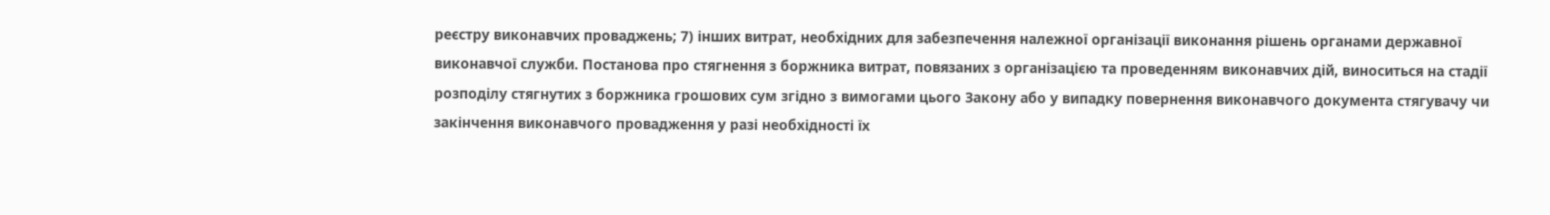реєстру виконавчих проваджень; 7) інших витрат, необхідних для забезпечення належної організації виконання рішень органами державної виконавчої служби. Постанова про стягнення з боржника витрат, повязаних з організацією та проведенням виконавчих дій, виноситься на стадії розподілу стягнутих з боржника грошових сум згідно з вимогами цього Закону або у випадку повернення виконавчого документа стягувачу чи закінчення виконавчого провадження у разі необхідності їх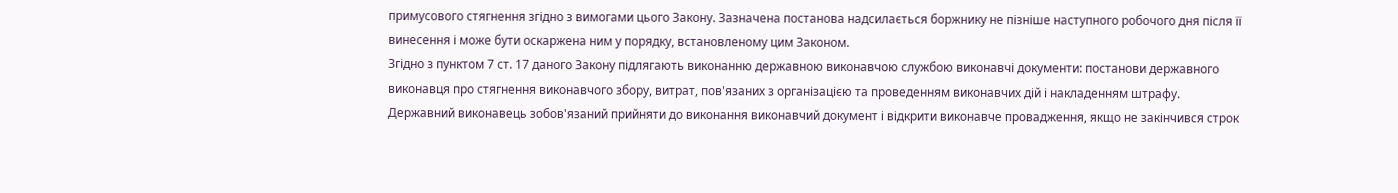примусового стягнення згідно з вимогами цього Закону. Зазначена постанова надсилається боржнику не пізніше наступного робочого дня після її винесення і може бути оскаржена ним у порядку, встановленому цим Законом.
Згідно з пунктом 7 ст. 17 даного Закону підлягають виконанню державною виконавчою службою виконавчі документи: постанови державного виконавця про стягнення виконавчого збору, витрат, пов'язаних з організацією та проведенням виконавчих дій і накладенням штрафу.
Державний виконавець зобов'язаний прийняти до виконання виконавчий документ і відкрити виконавче провадження, якщо не закінчився строк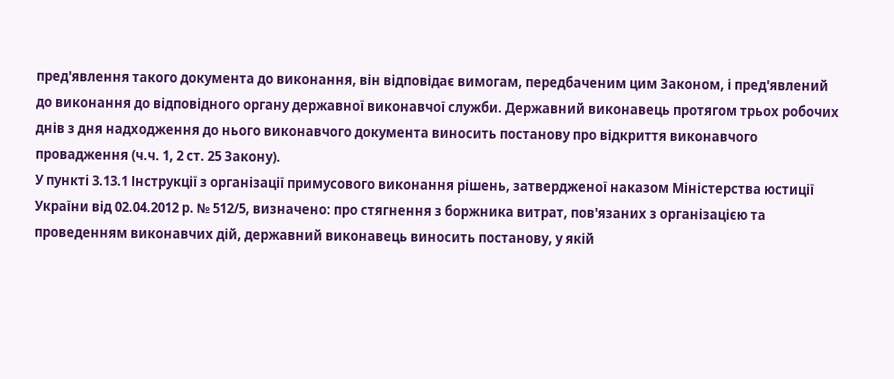пред'явлення такого документа до виконання, він відповідає вимогам, передбаченим цим Законом, і пред'явлений до виконання до відповідного органу державної виконавчої служби. Державний виконавець протягом трьох робочих днів з дня надходження до нього виконавчого документа виносить постанову про відкриття виконавчого провадження (ч.ч. 1, 2 ст. 25 Закону).
У пункті 3.13.1 Інструкції з організації примусового виконання рішень, затвердженої наказом Міністерства юстиції України від 02.04.2012 р. № 512/5, визначено: про стягнення з боржника витрат, пов'язаних з організацією та проведенням виконавчих дій, державний виконавець виносить постанову, у якій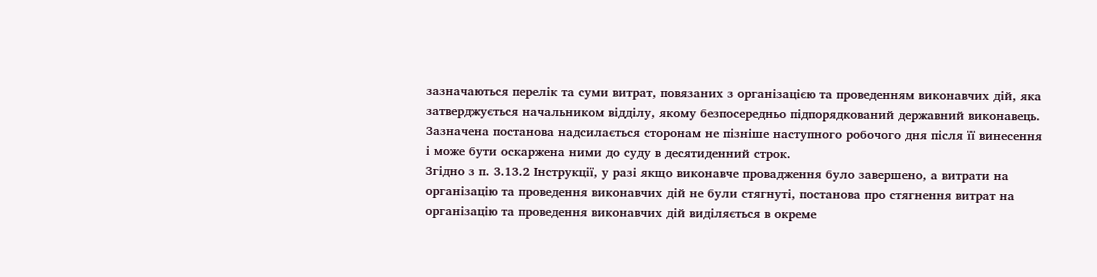зазначаються перелік та суми витрат, повязаних з організацією та проведенням виконавчих дій, яка затверджується начальником відділу, якому безпосередньо підпорядкований державний виконавець. Зазначена постанова надсилається сторонам не пізніше наступного робочого дня після її винесення і може бути оскаржена ними до суду в десятиденний строк.
Згідно з п. 3.13.2 Інструкції, у разі якщо виконавче провадження було завершено, а витрати на організацію та проведення виконавчих дій не були стягнуті, постанова про стягнення витрат на організацію та проведення виконавчих дій виділяється в окреме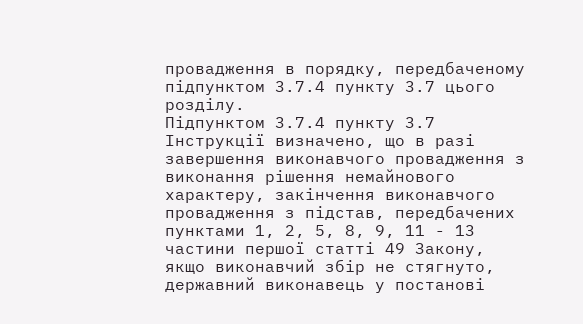провадження в порядку, передбаченому підпунктом 3.7.4 пункту 3.7 цього розділу.
Підпунктом 3.7.4 пункту 3.7 Інструкції визначено, що в разі завершення виконавчого провадження з виконання рішення немайнового характеру, закінчення виконавчого провадження з підстав, передбачених пунктами 1, 2, 5, 8, 9, 11 - 13 частини першої статті 49 Закону, якщо виконавчий збір не стягнуто, державний виконавець у постанові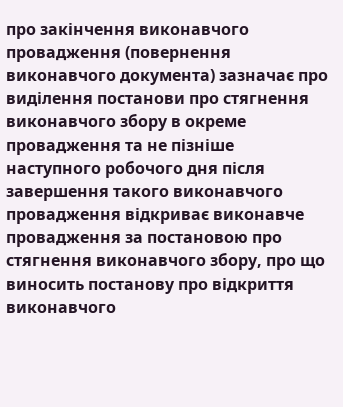про закінчення виконавчого провадження (повернення виконавчого документа) зазначає про виділення постанови про стягнення виконавчого збору в окреме провадження та не пізніше наступного робочого дня після завершення такого виконавчого провадження відкриває виконавче провадження за постановою про стягнення виконавчого збору, про що виносить постанову про відкриття виконавчого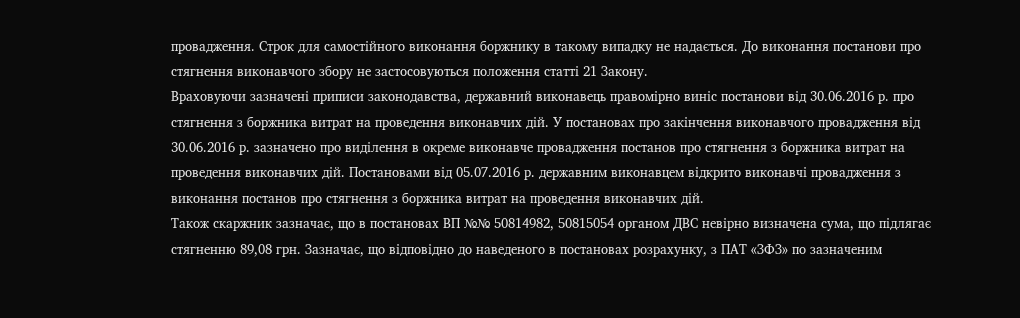провадження. Строк для самостійного виконання боржнику в такому випадку не надається. До виконання постанови про стягнення виконавчого збору не застосовуються положення статті 21 Закону.
Враховуючи зазначені приписи законодавства, державний виконавець правомірно виніс постанови від 30.06.2016 р. про стягнення з боржника витрат на проведення виконавчих дій. У постановах про закінчення виконавчого провадження від 30.06.2016 р. зазначено про виділення в окреме виконавче провадження постанов про стягнення з боржника витрат на проведення виконавчих дій. Постановами від 05.07.2016 р. державним виконавцем відкрито виконавчі провадження з виконання постанов про стягнення з боржника витрат на проведення виконавчих дій.
Також скаржник зазначає, що в постановах ВП №№ 50814982, 50815054 органом ДВС невірно визначена сума, що підлягає стягненню 89,08 грн. Зазначає, що відповідно до наведеного в постановах розрахунку, з ПАТ «ЗФЗ» по зазначеним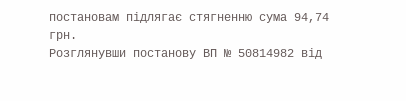постановам підлягає стягненню сума 94,74 грн.
Розглянувши постанову ВП № 50814982 від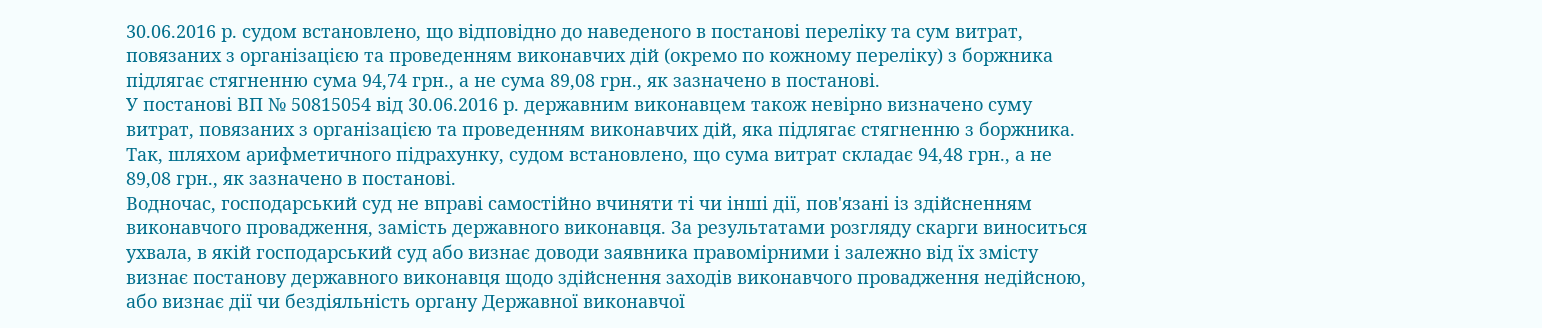30.06.2016 р. судом встановлено, що відповідно до наведеного в постанові переліку та сум витрат, повязаних з організацією та проведенням виконавчих дій (окремо по кожному переліку) з боржника підлягає стягненню сума 94,74 грн., а не сума 89,08 грн., як зазначено в постанові.
У постанові ВП № 50815054 від 30.06.2016 р. державним виконавцем також невірно визначено суму витрат, повязаних з організацією та проведенням виконавчих дій, яка підлягає стягненню з боржника. Так, шляхом арифметичного підрахунку, судом встановлено, що сума витрат складає 94,48 грн., а не 89,08 грн., як зазначено в постанові.
Водночас, господарський суд не вправі самостійно вчиняти ті чи інші дії, пов'язані із здійсненням виконавчого провадження, замість державного виконавця. За результатами розгляду скарги виноситься ухвала, в якій господарський суд або визнає доводи заявника правомірними і залежно від їх змісту визнає постанову державного виконавця щодо здійснення заходів виконавчого провадження недійсною, або визнає дії чи бездіяльність органу Державної виконавчої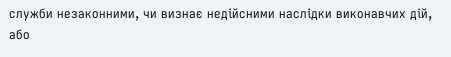служби незаконними, чи визнає недійсними наслідки виконавчих дій, або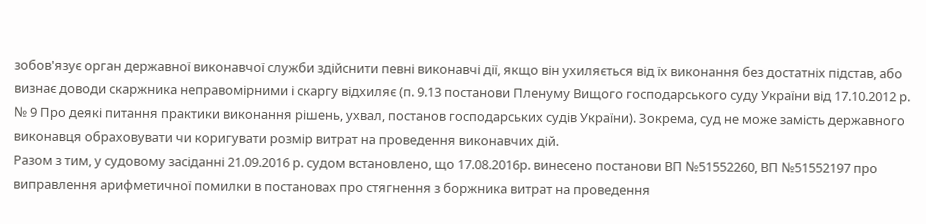зобов'язує орган державної виконавчої служби здійснити певні виконавчі дії, якщо він ухиляється від їх виконання без достатніх підстав, або визнає доводи скаржника неправомірними і скаргу відхиляє (п. 9.13 постанови Пленуму Вищого господарського суду України від 17.10.2012 р. № 9 Про деякі питання практики виконання рішень, ухвал, постанов господарських судів України). Зокрема, суд не може замість державного виконавця обраховувати чи коригувати розмір витрат на проведення виконавчих дій.
Разом з тим, у судовому засіданні 21.09.2016 р. судом встановлено, що 17.08.2016р. винесено постанови ВП №51552260, ВП №51552197 про виправлення арифметичної помилки в постановах про стягнення з боржника витрат на проведення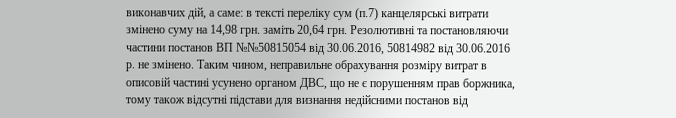виконавчих дій, а саме: в тексті переліку сум (п.7) канцелярські витрати змінено суму на 14,98 грн. заміть 20,64 грн. Резолютивні та постановляючи частини постанов ВП №№50815054 від 30.06.2016, 50814982 від 30.06.2016 р. не змінено. Таким чином, неправильне обрахування розміру витрат в описовій частині усунено органом ДВС, що не є порушенням прав боржника, тому також відсутні підстави для визнання недійсними постанов від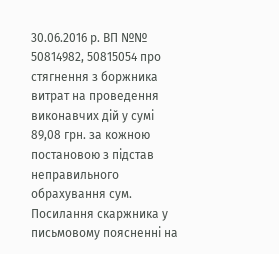30.06.2016 р. ВП №№ 50814982, 50815054 про стягнення з боржника витрат на проведення виконавчих дій у сумі 89,08 грн. за кожною постановою з підстав неправильного обрахування сум.
Посилання скаржника у письмовому поясненні на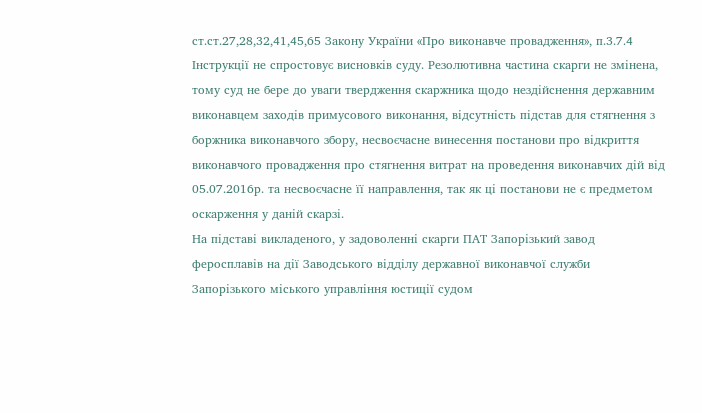ст.ст.27,28,32,41,45,65 Закону України «Про виконавче провадження», п.3.7.4 Інструкції не спростовує висновків суду. Резолютивна частина скарги не змінена, тому суд не бере до уваги твердження скаржника щодо нездійснення державним виконавцем заходів примусового виконання, відсутність підстав для стягнення з боржника виконавчого збору, несвоєчасне винесення постанови про відкриття виконавчого провадження про стягнення витрат на проведення виконавчих дій від 05.07.2016р. та несвоєчасне її направлення, так як ці постанови не є предметом оскарження у даній скарзі.
На підставі викладеного, у задоволенні скарги ПАТ Запорізький завод феросплавів на дії Заводського відділу державної виконавчої служби Запорізького міського управління юстиції судом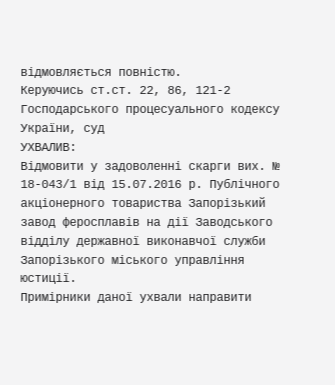відмовляється повністю.
Керуючись ст.ст. 22, 86, 121-2 Господарського процесуального кодексу України, суд
УХВАЛИВ:
Відмовити у задоволенні скарги вих. № 18-043/1 від 15.07.2016 р. Публічного акціонерного товариства Запорізький завод феросплавів на дії Заводського відділу державної виконавчої служби Запорізького міського управління юстиції.
Примірники даної ухвали направити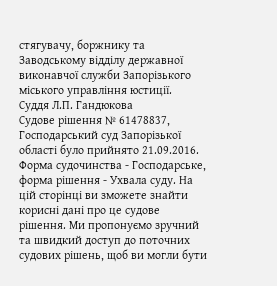стягувачу, боржнику та Заводському відділу державної виконавчої служби Запорізького міського управління юстиції.
Суддя Л.П. Гандюкова
Судове рішення № 61478837, Господарський суд Запорізької області було прийнято 21.09.2016. Форма судочинства - Господарське, форма рішення - Ухвала суду. На цій сторінці ви зможете знайти корисні дані про це судове рішення. Ми пропонуємо зручний та швидкий доступ до поточних судових рішень, щоб ви могли бути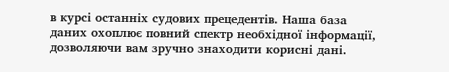в курсі останніх судових прецедентів. Наша база даних охоплює повний спектр необхідної інформації, дозволяючи вам зручно знаходити корисні дані.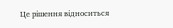Це рішення відноситься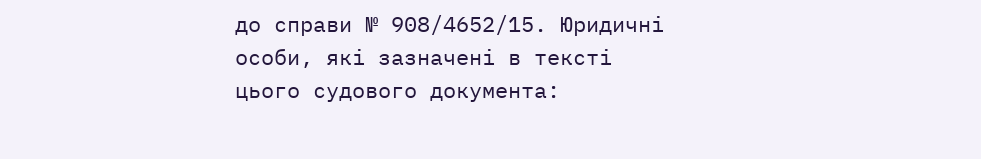до справи № 908/4652/15. Юридичні особи, які зазначені в тексті цього судового документа: